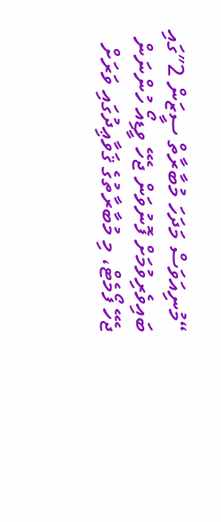“މުނިއަވަސް މަދަހަ މުބާރާތް ސީޒަން 2″ގައި ބައިވެރިވުމަށް ފޮނުވަން ޖެހޭ ވީޑިއޯ ހުންނަން ޖެހޭ ފޯމެޓް، މި މުބާރާތުގެ ޤަވާޢިދުގައި ވަރަށް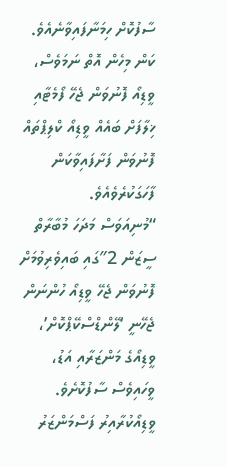ސާފުކޮށް ހިމަނާފައިވާނެއެވެ. ކަން މިހެން އޮތް ނަމަވެސް، ވީޑިއޯ ފޮނުވަން ޖެހޭ ފޯމެޓާއި ޚިލާފަށް ބައެއް ވީޑިއޯ ކްލިޕްތައް ފޮނުވަން ފަށާފައިވާކަން ފާހަގަކުރެވެއެވެ.
“މުނިއަވަސް މަދަހަ މުބާރާތް ސީޒަން 2″ގައި ބައިވެރިވުމަށް ފޮނުވަން ޖެހޭ ވީޑިއޯ ހުންނަން ޖެހޭނީ ‘ލޭންޑްސްކޭޕްކޮށް’، ވީޑިއޯގެ މަންޒަރާއި އަޑު، ވީހައިވެސް ސާފުކޮށެވެ. ވީޑިއޯކުރާއިރު ފަސްމަންޒަރު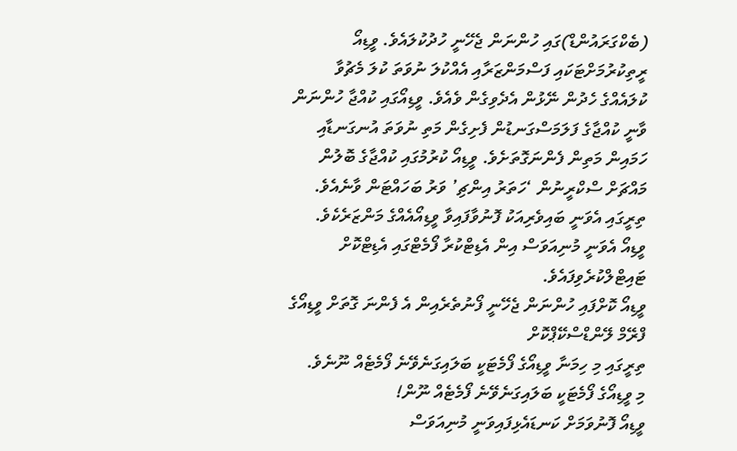(ބެކްގަރައުންޑް)ގައި ހުންނަން ޖެހޭނީ ހުދުކުލައެވެ. ވީޑިއޯ ރީތިކުރުމަށްޓަކައި ފަސްމަންޒަރާއި އެއްކުލަ ނުވަތަ ކުލަ މެޗުވާ ކުލައެއްގެ ހެދުން ނޭޅުން އެދެވިގެން ވެއެވެ. ވީޑިއޯގައި ކުއްޖާ ހުންނަން ވާނީ ކުއްޖާގެ ފަލަމަސްގަނޑުން ފެށިގެން މަތި ނުވަތަ އުނގަނޑާއި ހަމައިން މަތިން ފެންނަގޮތަށެވެ. ވީޑިއޯ ކުރުމުގައި ކުއްޖާގެ ބޮލުން މައްޗަށް ސްކްރީނުން ‘ހަތަރު އިންޗި’ ވަރު ބަހައްޓަން ވާނެއެވެ.
ތިރީގައި އެވަނީ ބައިވެރިއަކު ފޮނުވާފައިވާ ވީޑިއޯއެއްގެ މަންޒަރެކެވެ. ވީޑިއޯ އެވަނީ މުނިއަވަސް އިން އެޑިޓްކުރާ ފޯމެޓްގައި އެޑިޓްކޮށް ޓައިޓްލްކުރެވިފައެވެ.
ވީޑިއޯ ކޮށްފައި ހުންނަން ޖެހޭނީ ފޯނުތެރެއިން އެ ފެންނަ ގޮތަށް ވީޑިއޯގެ ފްރޭމް ލޭންޑްސްކޭޕްކޮށް
ތިރީގައި މި ހިމަނާ ވީޑިއޯގެ ފޯމެޓަކީ ބަލައިގަނެވޭނެ ފޯމެޓެއް ނޫނެވެ.
މި ވީޑިއޯގެ ފޯމެޓަކީ ބަލައިގަނެވޭނެ ފޯމެޓެއް ނޫން!
ވީޑިއޯ ފޮނުވަމަށް ކަނޑައެޅިފައިވަނީ މުނިއަވަސް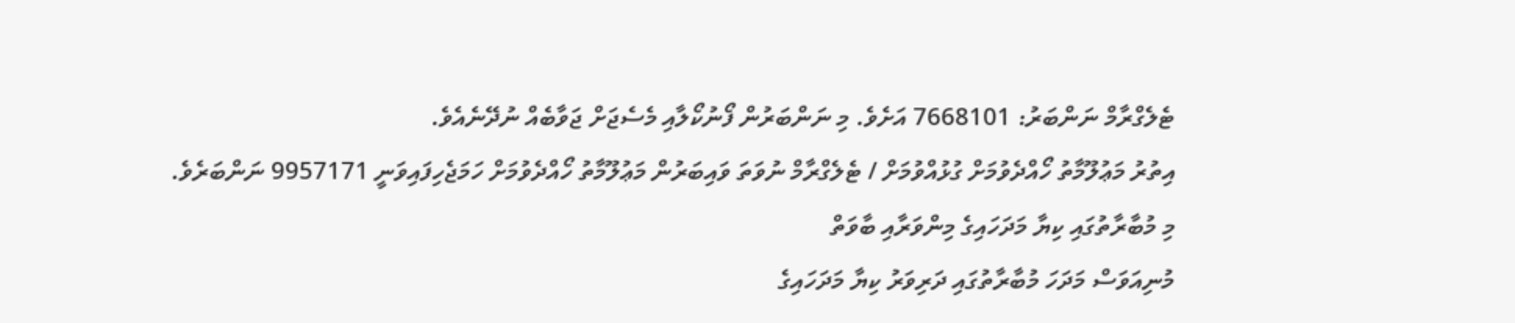ޓެލެގްރާމް ނަންބަރު: 7668101 އަށެވެ. މި ނަންބަރުން ފޯނުކޯލާއި މެސެޖަށް ޖަވާބެއް ނުދޭނެއެވެ.
އިތުރު މަޢުލޫމާތު ހޯއްދެވުމަށް ގުޅުއްވުމަށް / ޓެލެގްރާމް ނުވަތަ ވައިބަރުން މަޢުލޫމާތު ހޯއްދެވުމަށް ހަމަޖެހިފައިވަނީ 9957171 ނަންބަރެވެ.
މި މުބާރާތުގައި ކިޔާ މަދަހައިގެ މިންވަރާއި ބާވަތް
މުނިއަވަސް މަދަހަ މުބާރާތުގައި ދަރިވަރު ކިޔާ މަދަހައިގެ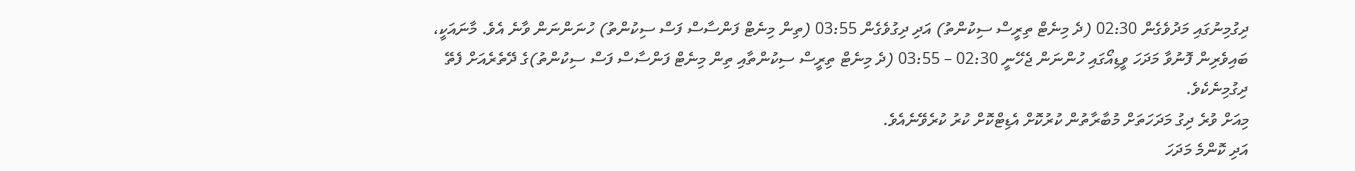ދިގުމިނުގައި މަދުވެގެން 02:30 (ދެ މިނެޓް ތިރީސް ސިކުންތު) އަދި ދިގުވެގެން 03:55 (ތިން މިނެޓް ފަންސާސް ފަސް ސިކުންތު) ހުނަންނަން ވާނެ އެވެ. މާނައަކީ، ބައިވެރިން ފޮނުވާ މަދަހަ ވީޑިއޯގައި ހުންނަން ޖެހޭނީ 02:30 – 03:55 (ދެ މިނެޓް ތިރީސް ސިކުންތާއި ތިން މިނެޓް ފަންސާސް ފަސް ސިކުންތު)ގެ ދޭތެރެއަށް ފެތޭ ދިގުމިނެކެވެ.
މިއަށް ވުރެ ދިގު މަދަހަތަށް މުބާރާތުން ކުރުކޮށް އެޑިޓްކޮށް ކުރު ކުރެވޭނެއެވެ.
އަދި ކޮންމެ މަދަހަ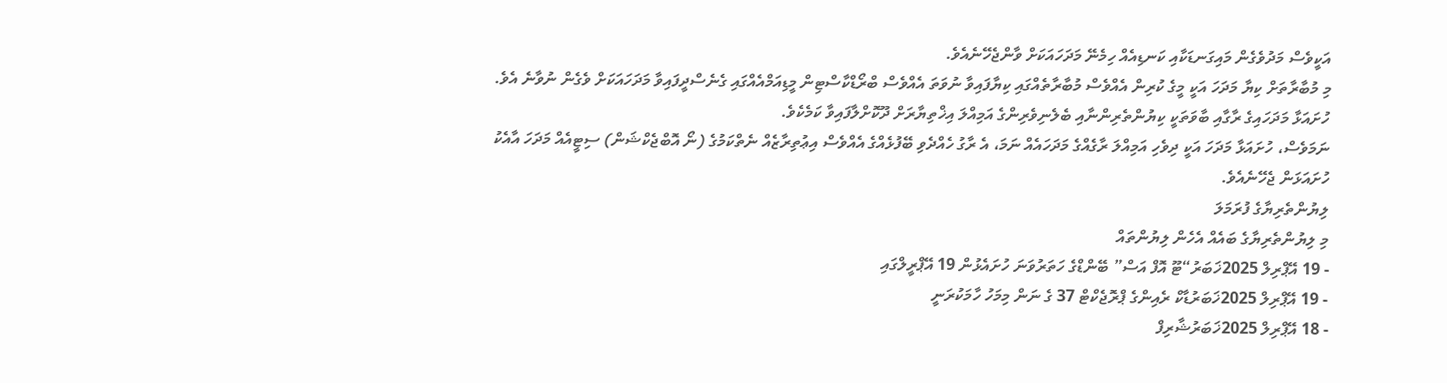އަކީވެސް މަދުވެގެން މައިގަނޑަކާއި ކަނޑިއެއް ހިމެނޭ މަދަހައަކަށް ވާންޖެހޭނެއެވެ.
މި މުބާރާތަށް ކިޔާ މަދަހަ އަކީ މީގެ ކުރިން އެއްވެސް މުބާރާތެއްގައި ކިޔާފައިވާ ނުވަތަ އެއްވެސް ބްރޯޑްކާސްޓިން މީޑިއަމްއެއްގައި ގެނެސްދީފައިވާ މަދަހައަކަށް ވެގެން ނުވާނެ އެވެ. ހުށައަޅާ މަދަހައިގެ ރާގާއި ބާވަތަކީ ކިޔުންތެރިންނާއި ބެލެނިވެރިންގެ އަމިއްލަ އިޚްތިޔާރަށް ދޫކޮށްލާފައިވާ ކަމެކެވެ.
ނަމަވެސް، ހުށައަޅާ މަދަހަ އަކީ ދިވެހި އަމިއްލަ ރާގެއްގެ މަދަހައެއް ނަމަ، އެ ރާގު ހެއްދެވި ބޭފުޅެއްގެ އެއްވެސް އިޢުތިރާޒެއް ނެތްކަމުގެ (ނޯ އޮބްޖެކްޝަން) ސިޓީއެއް މަދަހަ އާއެކު ހުށައަޅަން ޖެހޭނެއެވެ.
ލިޔުންތެރިޔާގެ ފުރަމަލަ
މި ލިޔުންތެރިޔާގެ ބައެއް އެހެން ލިޔުންތައް
- 19 އޭޕްރިލް 2025ޚަބަރު“ޓޫ އޮފް އަސް” ބޭންޑްގެ ހަތަރުވަނަ ހުށައެޅުން 19 އޭޕްރީލްގައި
- 19 އޭޕްރިލް 2025ޚަބަރުޑާކް ރެއިންގެ ޕްރޮޖެކްޓް 37 ގެ ނަން މިމަހު ހާމަކުރަނީ
- 18 އޭޕްރިލް 2025ޚަބަރުޝާރިފް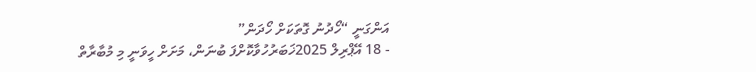އަންގަނީ “ހޯދުނު ގޮތަކަށް ހޯދަން”
- 18 އޭޕްރިލް 2025ޚަބަރުހުވާކޮށްފަ ބުނަން، މަށަށް ހީވަނީ މި މުބާރާތް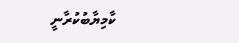ކާމިޔާބުކުރާނީ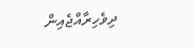ދިވެހިރާއްޖެއިން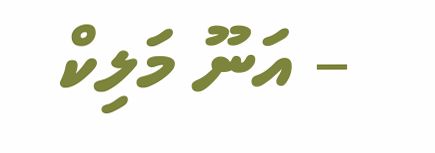– އަނޫ މަލިކް